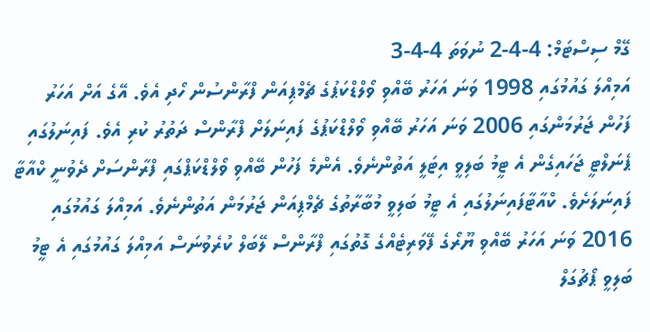ގޭމް ސިސްޓަމް: 4-4-2 ނުވަތަ 4-4-3
އަމިއްލަ ގައުމުގައި 1998 ވަނަ އަހަރު ބޭއްވި ވޯލްޑްކަޕުގެ ޗެމްޕިއަން ފްރާންސުން ހޯދި އެވެ. އޭގެ އަށް އަހަރު ފަހުން ޖަރުމަންގައި 2006 ވަނަ އަހަރު ބޭއްވި ވޯލްޑްކަޕުގެ ފައިނަލަށް ފްރާންސް ދަތުރު ކުރި އެވެ. ފައިނަލުގައި ޕެނަލްޓީ ޖަހައިގެން އެ ޓީމު ބަލިވީ އިޓަލީ އަތުންނެވެ. އެންމެ ފަހުން ބޭއްވި ވޯލްޑްކަޕްގައި ފްރާންސަށް ދެވުނީ ކްއާޓާ ފައިނަލަށެވެ. ކްއާޓާފައިނަލުގައި އެ ޓީމު ބަލިވީ މުބާރާތުގެ ޗެމްޕިއަން ޖަރުމަން އަތުންނެވެ. އަމިއްލަ ގައުމުގައި 2016 ވަނަ އަހަރު ބޭއްވި ޔޫރޯގެ ފޭވަރިޓެއްގެ ގޮތުގައި ފްރާންސް ލޭބަލް ކުރެވުނަސް އަމިއްލަ ގައުމުގައި އެ ޓީމު ބަލިވީ ޕޯޗުގަލް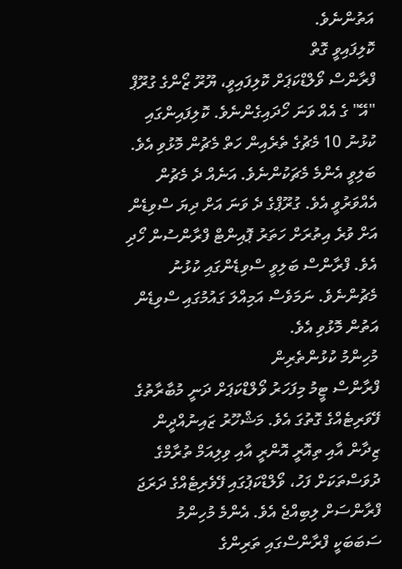އަތުންނެވެ.
ކޮލިފައިވީ ގޮތް
ފްރާންސް ވޯލްޑްކަޕަށް ކޮލިފައިވީ، ޔޫރޫ ޒޯންގެ ގުރޫޕް "އޭ" ގެ އެއް ވަނަ ހޯދައިގެންނެވެ. ކޮލިފައިންގައި ކުޅުނު 10 މެޗުގެ ތެރެއިން ހަތް މެޗުން މޮޅުވި އެވެ. ބަލިވީ އެންމެ މެޗަކުންނެވެ. އަނެއް ދެ މެޗުން އެއްވަރުވީ އެވެ. ގުރޫޕްގެ ދެ ވަނަ އަށް ދިޔަ ސްވިޑެން އަށް ވުރެ އިތުރަށް ހަތަރު ޕޮއިންޓް ފްރާންސުން ހޯދި އެވެ. ފްރާންސް ބަލިވީ ސްވިޑެންގައި ކުޅުނު މެޗުންނެވެ. ނަމަވެސް އަމިއްލަ ގައުމުގައި ސްވިޑެން އަތުން މޮޅުވި އެވެ.
މުހިންމު ކުޅުންތެރިން
ފްރާންސް ޓީމު މިފަހަރު ވޯލްޑްކަޕަށް ދަނީ މުބާރާތުގެ ފޭވަރިޓެއްގެ ގޮތުގަ އެވެ. މަޝްހޫރު ޒައިނުއްދީން ޒިދާން އާއި ތިއޮރީ އޮންރީ އާއި ވިލިއަމް ތުރާމްގެ ދުވަސްތަކަށް ފަހު، ވޯލްޑްކަޕުގައި ފޭވެރިޓެއްގެ ދަރަޖަ ފްރާންސަށް ލިބިއްޖެ އެވެ. އެންމެ މުހިންމު ސަބަބަކީ ފްރާންސްގައި ތަރިންގެ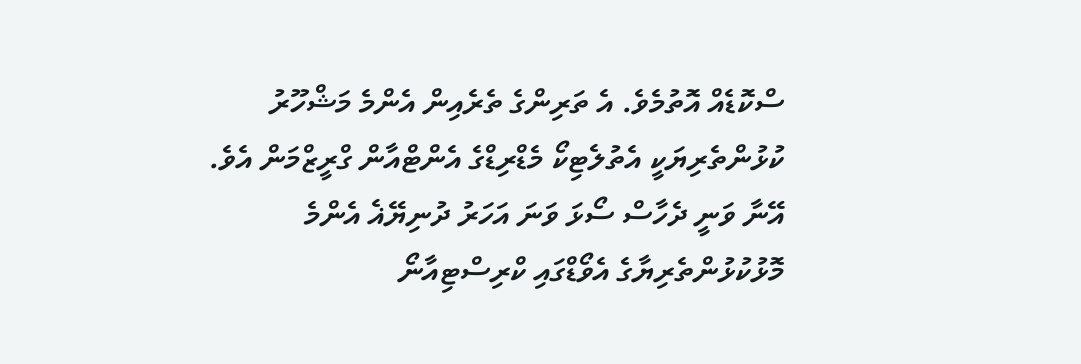ސްކޮޑެއް އޮތުމެވެ. އެ ތަރިންގެ ތެރެއިން އެންމެ މަޝްހޫރު ކުޅުންތެރިޔަކީ އެތުލެޓިކޯ މެޑްރިޑްގެ އެންޓްއާން ގްރީޒްމަން އެވެ. އޭނާ ވަނީ ދެހާސް ސޯޅަ ވަނަ އަހަރު ދުނިޔޭޣެ އެންމެ މޮޅުކުޅުންތެރިޔާގެ އެވޯޑްގައި ކްރިސްޓިއާނޯ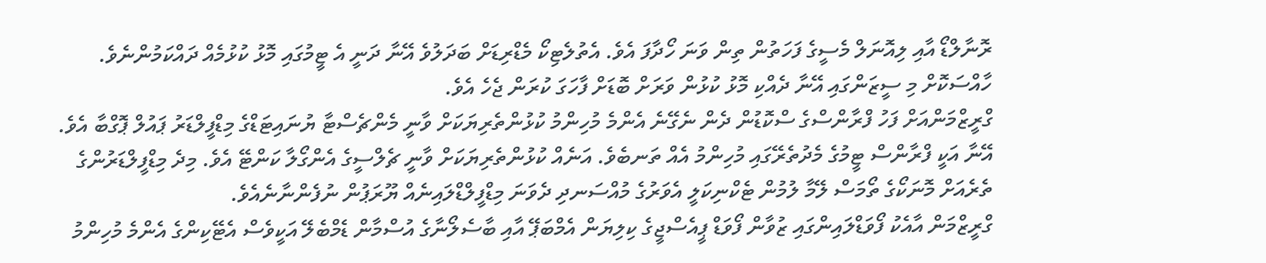ރޮނާލްޑޯ އާއި ލިއޮނަލް މެސީގެ ފަހަތުން ތިން ވަނަ ހޯދާފަ އެވެ. އެތުލެޓިކޯ މެޑްރިޑަށް ބަދަލުވެ އޭނާ ދަނީ އެ ޓީމުގައި މޮޅު ކުޅުމެއް ދައްކަމުންނެވެ. ހާއްސަކޮށް މި ސީޒަންގައި އޭނާ ދެއްކި މޮޅު ކުޅުން ވަރަށް ބޮޑަށް ފާހަގަ ކުރަން ޖެހެ އެވެ.
ގްރީޒްމަންއަށް ފަހު ފްރާންސްގެ ސްކޮޑުން ދެން ނެގޭނެ އެންމެ މުހިންމު ކުޅުންތެރިޔަކަށް ވާނީ މެންޗެސްޓާ ޔުނައިޓަޑްގެ މިޑްފީލްޑަރު ޕައުލް ޕޮގްބާ އެވެ. އޭނާ އަކީ ފްރާންސް ޓީމުގެ މެދުތެރޭގައި މުހިންމު އެއް ތަނބެވެ. އަނެއް ކުޅުންތެރިޔަކަށް ވާނީ ޗެލްސީގެ އެންގޯލާ ކަންޓޭ އެވެ. މިދެ މިޑްފީލްޑަރުންގެ ތެރެއަށް މޮނަކޯގެ ތޯމަސް ލޭމާ ލުމުން ޓެކްނިކަލީ އެވަރުގެ މުއްސަނދި ދެވަނަ މިޑްފީލްޑްލައިނެއް ޔޫރަޕުން ނުފެންނާނެއެވެ.
ގްރީޒްމަން އާއެކު ފޯވަޑްލައިންގައި ޒުވާން ފޯވަޑް ޕީއެސްޖީގެ ކިލިޔަން އެމްބަޕޭ އާއި ބާސެލޯނާގެ އުސްމާން ޑެމްބެލޭ އަކީވެސް އެޓޭކިންގެ އެންމެ މުހިންމު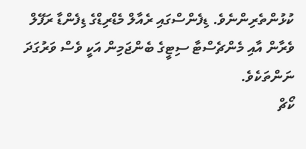ކުޅުންތެރިންނެވެ. ޑިފެންސްގައި ރެއާލް މެޑްރިޑްގެ ޑިފެންޑާ ރަފޭލް ވެރާން އާއި މެންޗެސްޓާ ސިޓީގެ ބެންޖަމިން އަކީ ވެސް ވަރުގަދަ ނަންތަކެވެ.
ކޯޗް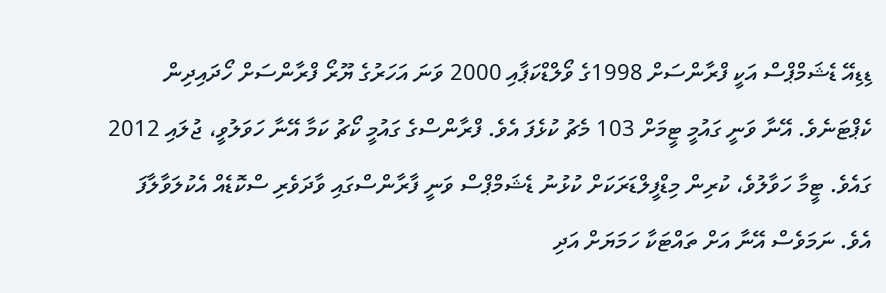ޑިޑިއޭ ޑެޝަމްޕްސް އަކީ ފްރާންސަށް 1998ގެ ވޯލްޑްކަޕާއި 2000 ވަނަ އަހަރުގެ ޔޫރޯ ފްރާންސަށް ހޯދައިދިން ކެޕްޓަނެވެ. އޭނާ ވަނީ ގައުމީ ޓީމަށް 103 މެޗު ކުޅެފަ އެވެ. ފްރާންސްގެ ގައުމީ ކޯޗު ކަމާ އޭނާ ހަވަލުވީ، ޖުލައި 2012 ގައެވެ. ޓީމާ ހަވާލުވެ، ކުރިން މިޑްފީލްޑަރަކަށް ކުޅުނު ޑެޝަމްޕްސް ވަނީ ފާރާންސްގައި ވާދަވެރި ސްކޮޑެއް އެކުލަވާލާފަ އެވެ. ނަމަވެސް އޭނާ އަށް ތައްޓަކާ ހަމަޔަށް އަދި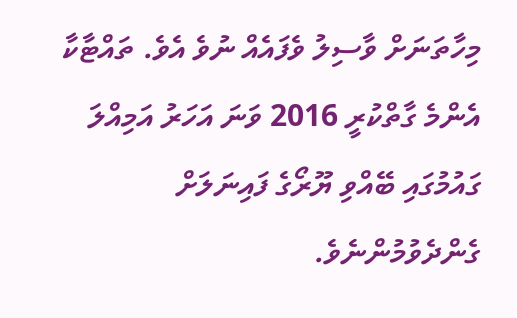މިހާތަނަށް ވާސިލު ވެފައެއް ނުވެ އެވެ. ތައްޓާކާ އެންމެ ގާތްކުރީ 2016 ވަނަ އަހަރު އަމިއްލަ ގައުމުގައި ބޭއްވި ޔޫރޯގެ ފައިނަލަށް ގެންދެވުމުންނެވެ.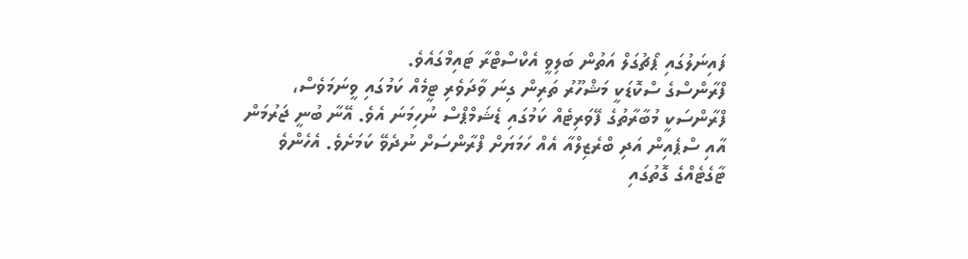ފައިނަލުގައި ޕޯޗުގަލް އަތުން ބަލިވީ އެކްސްޓްރާ ޓައިމްގައެވެ.
ފްރާންސްގެ ސްކޮޑަކީ މަޝްހޫރު ތަރިން ގިނަ ވާދަވެރި ޓީމެއް ކަމުގައި ވީނަމަވެސް، ފްރާންސަކީ މުބާރާތުގެ ފޭވަރިޓެއް ކަމުގައި ޑެޝަމްޕްސް ނުހިމަނަ އެވެ. އޭނާ ބުނީ ޖަރުމަން އާއި ސްޕެއިން އަދި ބްރެޒިލްއާ އެއް ހަމަޔަށް ފްރާންސަށް ނުދެވޭ ކަމަށެވެ. އެހެންވެ ޓާގެޓެއްގެ ގޮތުގައި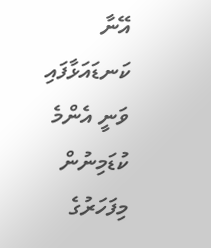އޭނާ ކަނޑައަޅާފައި ވަނީ އެންމެ ކުޑަމިނުން މިފަހަރުގެ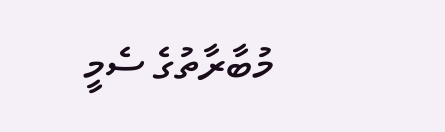މުބާރާތުގެ ސެމީ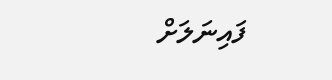ފައިނަލަށް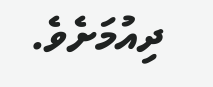ދިއުމަށެވެ.